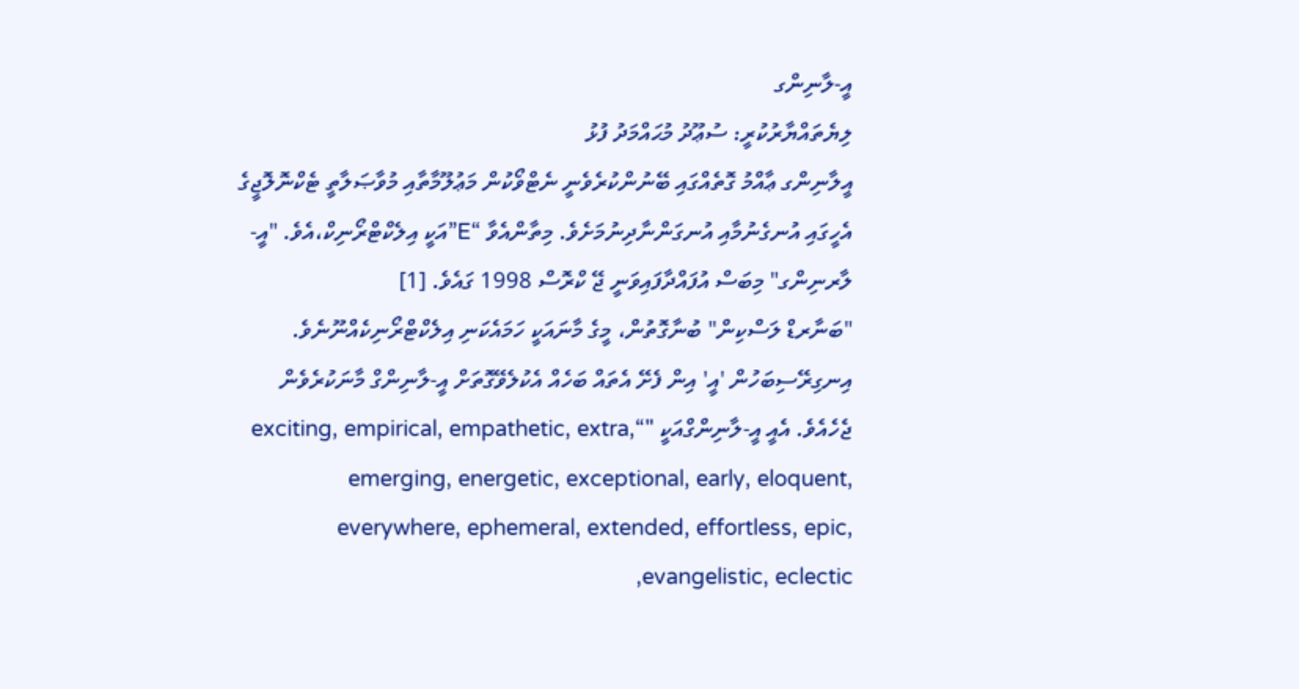އީ-ލާނިންގ
ލިޔެތައްޔާރުކުރީ: ސުޢޫދު މުޙައްމަދު ފުޅު
އީލާނިންގ ޢާއްމު ގޮތެއްގައި ބޭނުންކުރެވެނީ ނެޓްވޯކުން މަޢުލޫމާތާއި މުވާޞަލާތީ ޓެކްނޮލޮޖީގެ އެހީގައި އުނގެނުމާއި އުނގަންނާދިނުމަށެވެ. މިތާންއެވާ “E”އަކީ އިލެކްޓްރޯނިކް،އެވެ. "އީ-ލާރނިންގ" މިބަސް އުފައްދާފައިވަނީ ޖޭ ކްރޮސް 1998 ގައެވެ. [1]
"ބަނާރޑް ލަސްކިން" ބުނާގޮތުން، މީގެ މާނައަކީ ހަމައެކަނި އިލެކްޓްރޯނިކެއްނޫނެވެ. އިނގިރޭސިބަހުން 'އީ' އިން ފެށޭ އެތައް ބަހެއް އެކުލެވޭގޮތަށް އީ-ލާނިންގް މާނަކުރެވެން ޖެހެއެވެ. އެއީ އީ-ލާނިންގްއަކީ "“exciting, empirical, empathetic, extra, emerging, energetic, exceptional, early, eloquent, everywhere, ephemeral, extended, effortless, epic, evangelistic, eclectic,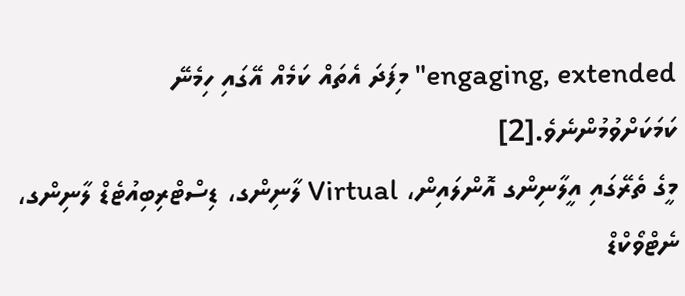engaging, extended" މިފަދަ އެތައް ކަމެއް އޭގައި ހިމެނޭ ކަމަކަށްވުމުންނެވެ.[2]
މީގެ ތެރޭގައި އީލާނިންގ އޮންލައިން، Virtual ލާނިންގ، ޑިސްޓްރިބިއުޓެޑް ލާނިންގ، ނެޓްވޯކްޑް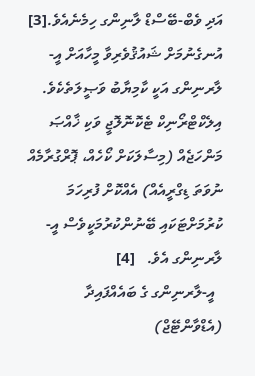އަދި ވެބް-ބޭސްޑް ލާނިންގ ހިމެނެއެވެ.[3] އުނގެނުމަށް ޝައުޤުވެރިވާ މީހާއަށް އީ-ލާރނިންގ އަކީ ކާމިޔާބު ވަޞީލަތެކެވެ. އިލެކްޓްރޯނިކް ޓެކޮނޮލޮޖީ ވަކި ޚާއްޞަ މަންހަޖެއް (މިސާލަކަށް ކޯހެއް، ޕޮރްގުރާމެއް ނުވަތަ ޑިގްރީއެއް) އެއްކޮށް ފުރިހަމަ ކުރުމަށްޓަކައި ބޭނުންކުރުމަކީވެސް އީ-ލާރނިންގ އެވެ.   [4]
  އީ-ލާރނިންގ ގެ ބައެއްފައިދާ (އެޑްވާންޓޭޖް)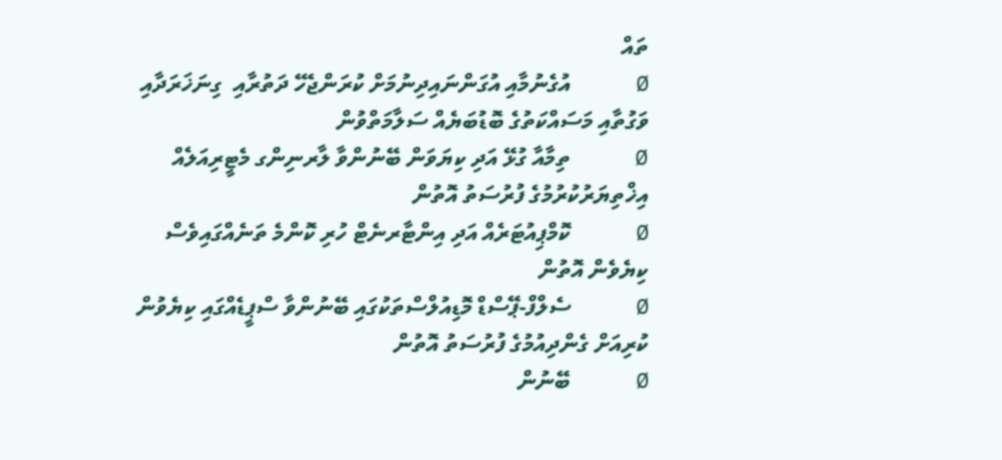ތައް
Ø     އުގެނުމާއި އުގަންނައިދިނުމަށް ކުރަންޖެހޭ ދަތުރާއި  ގިނަޚަރަދާއި ވަގުތާއި މަސައްކަތުގެ ބޮޑުބަޔެއް ސަލާމަތްވުން
Ø     ތިމާއާ ގުޅޭ އަދި ކިޔަވަން ބޭނުންވާ ލާރނިންގ މެޓީރިއަލެއް އިޚްތިޔަރުކުރުމުގެ ފުރުސަތު އޮތުން
Ø     ކޮމްޕިއުޓަރެއް އަދި އިންޓާރނެޓް ހުރި ކޮންމެ ތަނެއްގައިވެސް ކިޔެވެން އޮތުން
Ø     ސެލްފް-ޕޭސްޑް މޮޑިއުލްސްތަކުގައި ބޭނުންވާ ސްޕީޑެއްގައި ކިޔެވުން ކުރިއަށް ގެންދިއުމުގެ ފުރުސަތު އޮތުން
Ø     ބޭނުން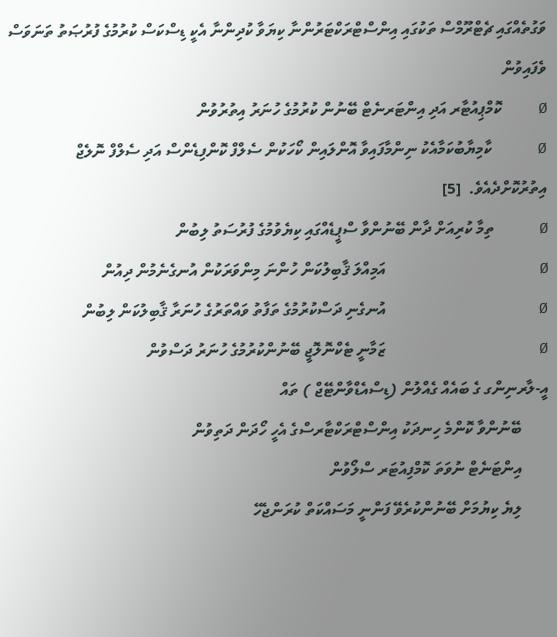ވަގުތެއްގައި ޗެޓްރޫމްސް ތަކުގައި އިންސްޓްރަކްޓަރުންނާ ކިޔަވާ ކުދިންނާ އެކީ ޑިސްކަސް ކުރުމުގެ ފުރުޞަތު ތަނަވަސް ވެފައިވުން
Ø    ކޮމްޕިއުޓާރ އަދި އިންޓަރނެޓް ބޭނުން ކުރުމުގެ ހުނަރު އިތުރުވުން
Ø     ކާމިޔާބުކަމާއެކު ނިންމާފައިވާ އޮންލައިން ކޯހަކުން ސެލްފް ކޮންފިޑެންސް އަދި ސެލްފް ނޮލެޖް އިތުރުކޮށްދެއެވެ.  [5]
Ø     ތިމާ ކުރިއަށް ދާން ބޭނުންވާ ސްޕީޑެއްގައި ކިޔެވުމުގެ ފުރުސަތު ލިބުން
Ø                 އަމިއްލަ ޤާބިލުކަން ހުންނަ މިންވަރަކުން އުނގެނެމުން ދިއުން
Ø                 އުނގެނި ދަސްކުރުމުގެ ތަފާތު ވައްތަރުގެ ހުނަރާ ޤާބިލުކަން ލިބުން
Ø                 ޒަމާނީ ޓެކްނޮލޮޖީ ބޭނުންކުރުމުގެ ހުނަރު ދަސްވުން
އީ-ލާރނިންގ ގެ ބައެއް ގެއްލުން (ޑިސްއެޑްވާންޓޭޖް ) ތައް
       ބޭނުންވާ ކޮންމެ ހިނދަކު އިންސްޓްރަކްޓާރސްގެ އެހީ ހޯދަން ދަތިވުން
       އިންޓަނެޓް ނުވަތަ ކޮމްފިއުޓަރ ސްލޯވުން
       ލިޔެ ކިޔުމަށް ބޭނުންކުރެވޭ ފަންނީ މަސައްކަތް ކުރަންޖެހޭ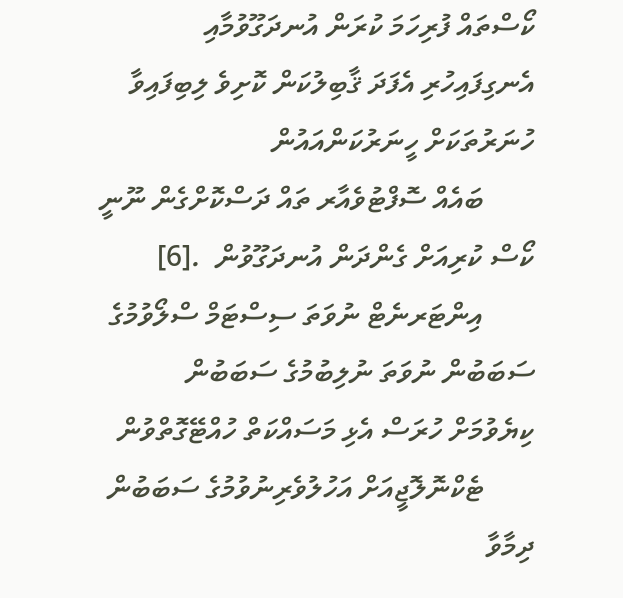ކޯސްތައް ފުރިހަމަ ކުރަން އުނދަގޫވުމާއި އެނގިފައިހުރި އެފަދަ ޤާބިލުކަން ކޮށިވެ ލިބިފައިވާ ހުނަރުތަކަށް ހީނަރުކަންއައުން
       ބައެއް ސޮފްޓުވެއާރ ތައް ދަސްކޮށްގެން ނޫނީ ކޯސް ކުރިއަށް ގެންދަން އުނދަގޫވުން  .[6]
       އިންޓަރނެޓް ނުވަތަ ސިސްޓަމް ސްލޯވުމުގެ ސަބަބުން ނުވަތަ ނުލިބުމުގެ ސަބަބުން ކިޔެވުމަށް ހުރަސް އެޅި މަސައްކަތް ހުއްޓޭގޮތްވުން
       ޓެކްނޮލޮޖީއަށް އަހުލުވެރިނުވުމުގެ ސަބަބުން ދިމާވާ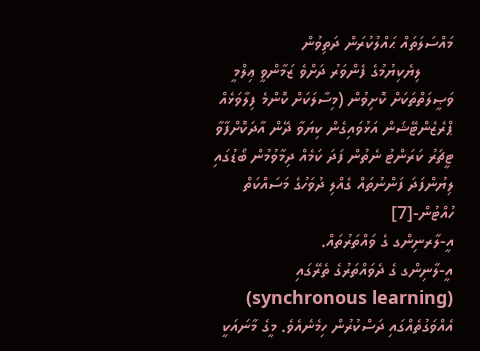މައްސަލަތައް ޙައްލުކުރަން ދަތިވުން
       ލިޔެކިޔުމުގެ ފެންވަރު ދަށްވެ ޒަމާންވީ ޢިލްމީ ވަޞީލަތްތަކަށް ކޮށިވުން (މިސާލަކަށް ކޮންމެ ފިލާވަޅެއް ޕްރެޒެންޓޭޝަން އަޅުވައިގެން ކިޔަވާ ދޭން އާދަކޮށްފާވާ ޓީޗަރު ކަރަންޓު ނެތުން ފަދަ ކަމެއް ދިމާވުމުން ބޯޑުގައި ލިޔުންފަދަ ފަންނުތައް ގެއްލި ދުވަހުގެ މަސައްކަތް ހުއްޓުން-[7]
އީ-ލާރނިންގ ގެ ވައްތަރުތައް.
އީ-ލާނިންގ ގެ ދެވައްތަރުގެ ތެރޭގައި (synchronous learning)  އެއްވަގުތެއްގައި ދަސްކުރުން ހިމެނެއެވެ. މީގެ މާނައަކީ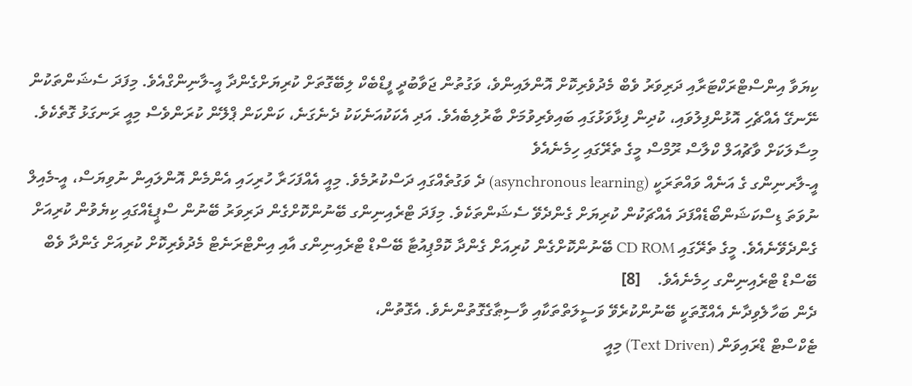ކިޔަވާ އިންސްޓްރަކްޓަރާއި ދަރިވަރު ވެބް މެދުވެރިކޮށް އޮންލައިންވެ، ވަގުތުން ޖަވާބުދީ ފީޑްބެކް ލިބޭގޮތަށް ކުރިޔަށްގެންދާ އީ-ލާނިންގްއެވެ. މިފަދަ ސެޝަންތަކުން ނޭނގޭ އެއްޗެހި އޮޅުންފިލުވައި، ކުދިން ފިޅާވަޅުގައި ބައިވެރިވުމަށް ބާރުލިބެއެވެ. އަދި އެކަކުއަނެކަކު ދެނެގަނެ، ކަންކަން ޕްލޭން ކުރަންވެސް މިއީ ރަނގަޅު ގޮތެކެވެ. މިސާލަކަށް ވާޗުއަލް ކްލާސް ރޫމްސް މީގެ ތެރޭގައި ހިމެނެއެވެ
އީ-ލާރނިންގ ގެ އަނެއް ވައްތަރަކީ (asynchronous learning) ދެ ވަގުތެއްގައި ދަސްކުރުމެވެ. މިއީ އެއްފަހަރާ ހުރިހައި އެންމެން އޮންލައިން ނުވިޔަސް، އީ-މެއިލް ނުވަތަ ޑިސްކަޝަންބޯޑެއްފަދަ އެއްޗަކުން ކުރިޔަށް ގެންދެވޭ ސެޝަންތަކެވެ. މިފަދަ ޓްރެއިނިންގ ބޭނުންކޮށްގެން ދަރިވަރު ބޭނުން ސްޕީޑެއްގައި ކިޔެވުން ކުރިއަށް ގެންދެވޭނެއެވެ. މީގެ ތެރޭގައި CD ROM ބޭނުންކޮށްގެން ކުރިއަށް ގެންދާ ކޮމްޕިއުޓާ ބޭސްޑް ޓްރެއިނިންގ އާއި އިންޓްރަނެޓް މެދުވެރިކޮށް ކުރިއަށް ގެންދާ ވެބް ބޭސްޑް ޓްރެއިނިންގ ހިމެނެއެވެ.    [8]
ދެން ބަހާލެވިދާނެ އެއްގޮތަކީ ބޭނުންކުރެވޭ ވަސީލަތްތަކާއި ވާސިޠާގެގޮތުންނެވެ. އެގޮތުން،
ޓެކްސްޓް ޑްރައިވަން (Text Driven) މިއީ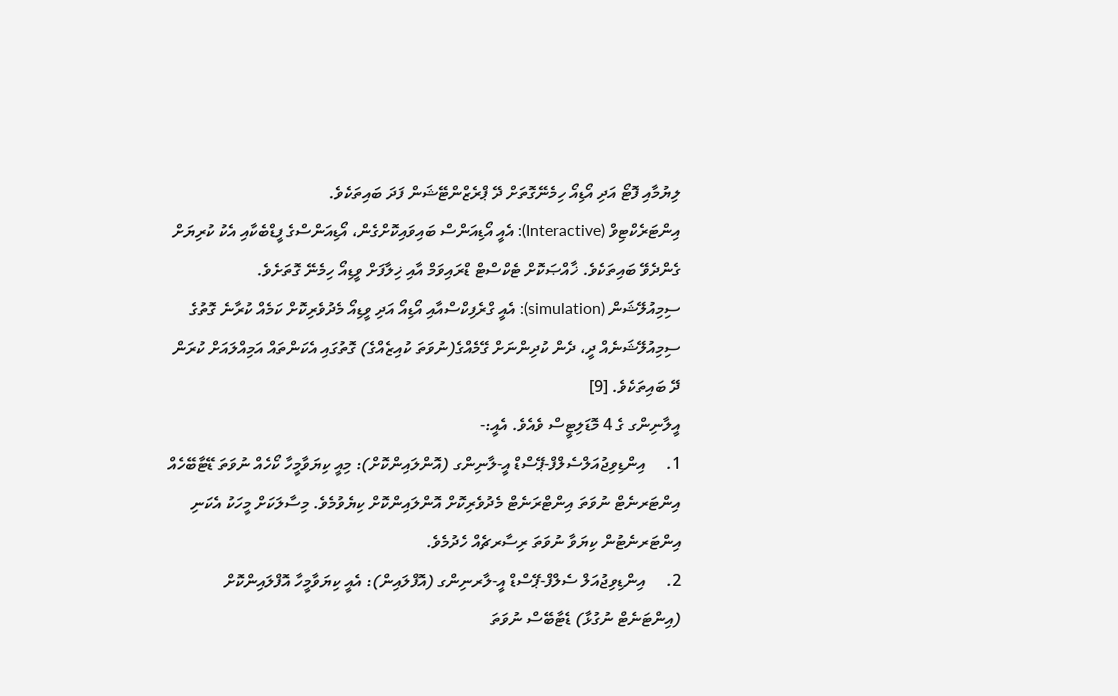ލިޔުމާއި ފޮޓޯ އަދި އޯޑިއޯ ހިމެނޭގޮތަށް ދޭ ޕްރެޒްންޓޭޝަން ފަދަ ބައިތަކެވެ.
އިންޓަރެކްޓިވް (Interactive): އެއީ އޯޑިއަންސް ބައިވައިކޮށްގެން، އޯޑިއަންސްގެ ފީޑްބެކާއި އެކު ކުރިޔަށް ގެންދެވޭ ބައިތަކެވެ. ޚާއްޞަކޮށް ޓެކްސްޓް ޑްރައިވަމް އާއި ޚިލާފަށް ވީޑިއޯ ހިމެނޭ ގޮތަށެވެ.
ސިމިއުލޭޝަން (simulation): އެއީ ގްރެފިކްސްއާއި އޯޑިއޯ އަދި ވީޑިއޯ މެދުވެރިކޮށް ކަމެއް ކުރާނެ ގޮތުގެ ސިމިއުލޭޝަނެއް ދީ، ދެން ކުދިންނަށް ގޭމެއްގެ(ނުވަތަ ކުއިޒެއްގެ) ގޮތުގައި އެކަންތައް އަމިއްލައަށް ކުރަން ދޭ ބައިތަކެވެ. [9]
އީލާނިންގ ގެ 4 މޮޑަލިޓީސް ވެއެވެ. އެއީ:-
1.     އިންޑިވިޖުއަލްސެލްފް-ޕޭސްޑް އީ-ލާނިންގ (އޮންލައިންކޮށް): މިއީ ކިޔަވާމީހާ ކޯހެއް ނުވަތަ ޑޭޓާބޭހެއް އިންޓަރނެޓް ނުވަތަ އިންޓްރަނެޓް މެދުވެރިކޮށް އޮންލައިންކޮށް ކިޔެވުމެވެ. މިސާލަކަށް މީހަކު އެކަނި އިންޓަރނެޓުން ކިޔަވާ ނުވަތަ ރިސާރޗެއް ހެދުމެވެ.
2.     އިންޑިވިޖުއަލް ސެލްފް-ޕޭސްޑް އީ-ލާރނިންގ (އޮފްލައިން): އެއީ ކިޔަވާމީހާ އޮފްލައިންކޮށް (އިންޓަނެޓް ނުގުޅާ) ޑެޓާބޭސް ނުވަތަ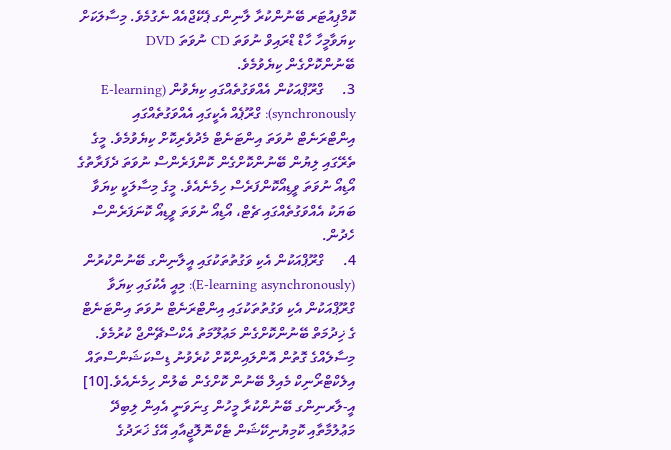ކޮމްޕިއުޓަރ ބޭނުންކުރާ ލާނިންގ ޕެކޭޖްއެއް ނެގުމެވެ. މިސާލަކަށް ކިޔަވާމީހާ ހާޑް ޑްރައިވް ނުވަތަ CD ނުވަތަ DVD ބޭނުންކޮށްގެން ކިޔެވުމެވެ.
3.     ގްރޫޕްއަކުން އެއްވަގުތެއްގައި ކިޔެވުން (E-learning synchronously): ގްރޫޕެއް އެކީގައި އެއްވަގުތެއްގައި އިންޓްރަނެޓް ނުވަތަ އިންޓަނެޓް މެދުވެރިކޮށް ކިޔެވުމެވެ. މީގެ ތެރޭގައި ލިޔުން ބޭނުންކޮށްގެން ކޮންފަރެންސް ނުވަތަ ދެފަރާތުގެ އޯޑިއޯ ނުވަތަ ވީޑިއޯކޮންފަރެސް ހިމެނެއެވެ. މީގެ މިސާލަކީ ކިޔަވާ ބަޔަކު އެއްވަގުތެއްގައި ޗެޓް، އޯޑިއޯ ނުވަތަ ވީޑިއޯ ކޮނަފަރެންސް ހެދުން.
4.     ގްރޫޕްއަކުން އެކި ވަގުތުތަކުގައި އީލާނިންގ ބޭނުންކުރުން (E-learning asynchronously): މިއީ އެކުގައި ކިޔަވާ ގްރޫޕްއަކުން އެކި ވަގުތުތަކުގައި އިންޓްރަނެޓް ނުވަތަ އިންޓަނެޓް ގެ ޚިދުމަތް ބޭނުންކޮށްގެން މަޢުލޫމަތު އެކްސްޗޭންޖް ކުރުމެވެ. މިސާލެއްގެ ގޮތުން އޮންލައިންކޮށް ކުރެވުނު ޑިސްކަޝަންސްތައް އިލެކްޓްރޯނިކް މެއިލް ބޭނުން ކޮށްގެން ބެލުން ހިމެނެއެވެ.[10]
އީ-ލާރނިންގ ބޭނުންކުރާ މީހުން ގިނަވަނީ އެއިން ލިބިދޭ މަޢުލުމާތާއި ކޮމިޔުނިކޭޝަން ޓެކްނޮލޮޖީއާއި އޭގެ ޚަރަދުގެ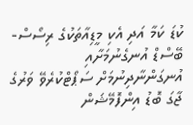ކުޑަ ކަމާ އަދި އެކި މީޑިއާތަކުގެ ރިސޯސް-ބޭސްޑް އުނގެނުމަށާއި އުނގަންނާދިނުމަށް ސަޕޯޓްކުރެވޭ ވަރުގެ ޖާގަ ބޮޑު އިންފޮމޭޝަން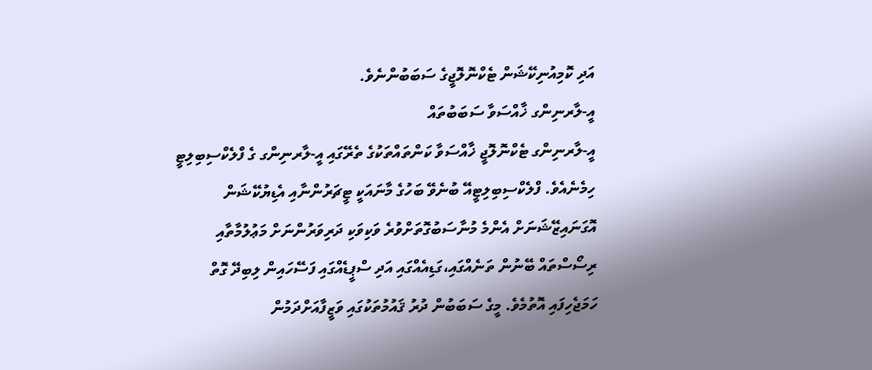އަދި ކޮމިއުނިކޭޝަން ޓެކްނޮލޮޖީގެ ސަބަބުންނެވެ.
އީ-ލާރނިންގ ޚާއްސަވާ ސަބަބުތައް
އީ-ލާރނިންގ ޓެކްނޮލޮޖީ ޚާއްސަވާ ކަންތައްތަކުގެ ތެރޭގައި އީ-ލާރނިންގ ގެ ފްލެކްސިބިލިޓީ ހިމެނެއެވެ. ފްލެކްސިބިލިޓީއޭ ބުނެވޭ ބަހުގެ މާނައަކީ ޓީޗަރުންނާއި އެޑިޔުކޭޝަން އޮގަނައިޒޭޝަނަށް އެންމެ މުނާސަބުގޮތަށްވުރެ ވަކިވަކި ދަރިވަރުންނަށް މަޢުލުމާތާއި ރިސޯސްތައް ބޭނުން ތަނެއްގައި،ގަޑިއެއްގައި އަދި ސްޕީޑެއްގައި ފަސޭހައިން ލިބިދޭ ގޮތް ހަމަޖެހިފައި އޮތުމެވެ. މީގެ ސަބަބުން ދުރު ޤައުމުތަކުގައި ވަޒީފާއަށްދަމުން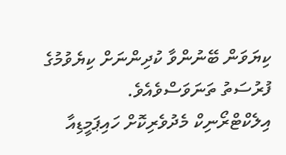ކިޔަވަން ބޭނުންވާ ކުދިންނަށް ކިޔެވުމުގެ ފުރުސަތު ތަނަވަސްވެއެވެ.
އިލެކްޓްރޯނިކް މެދުވެރިކޮށް ހައިޕަމީޑިއާ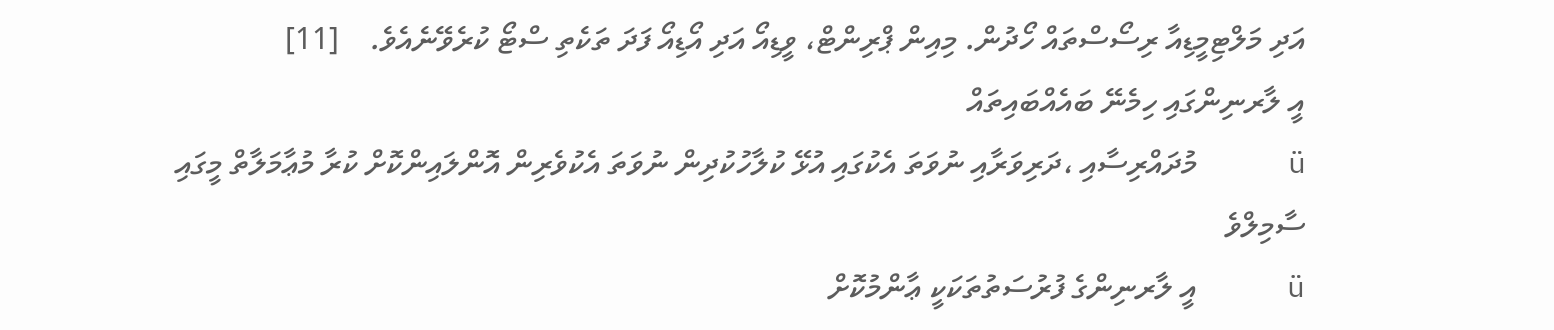އަދި މަލްޓިމީޑިއާ ރިސޯސްތައް ހޯދުން. މިއިން ޕްރިންޓް، ވީޑިއޯ އަދި އޯޑިއޯ ފަދަ ތަކެތި ސްޓޯ ކުރެވޭނެއެވެ.    [11]
އީ ލާރނިންގައި ހިމެނޭ ބައެއްބައިތައް
ü     މުދައްރިސާއި ،ދަރިވަރާއި ނުވަތަ އެކުގައި އުޅޭ ކުލާހުކުދިން ނުވަތަ އެކުވެރިން އޮންލައިންކޮށް ކުރާ މުޢާމަލާތް މީގައި ސާމިލްވެ
ü     އީ ލާރނިންގެ ފުރުސަތުތަކަކީ ޢާންމުކޮށް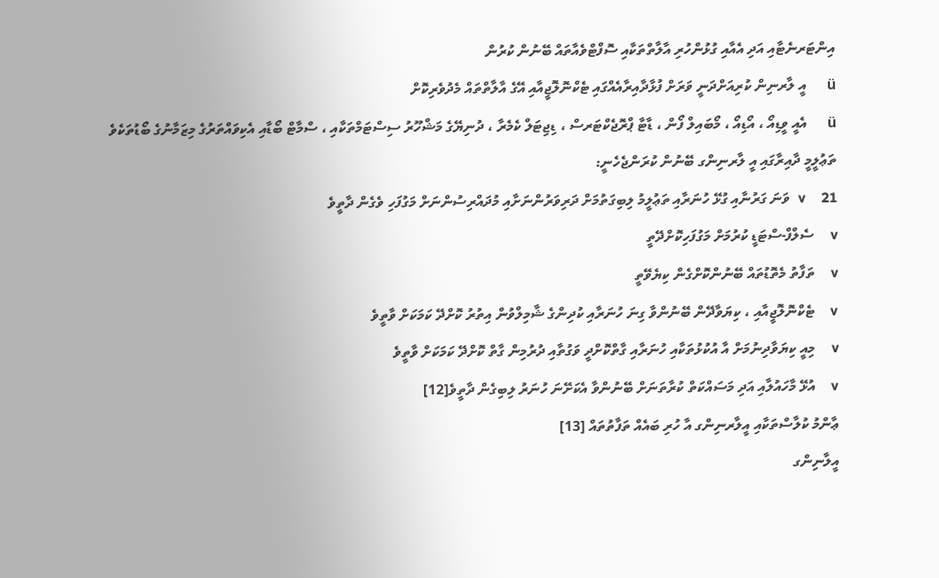އިންޓަރނެޓާއި އަދި އެއާއި ގުޅުންހުރި އާލާތްތަކާއި ސޮފްޓްވެއާތައް ބޭނުން ކުރުން
ü     އީ ލާރނިން ކުރިއަށްދަނީ ވަރަށް ފުޅާދާއިރާއެއްގައި ޓެކްނޮލޮޖީއާއި އޭގެ އާލާތްތައް މެދުވެރިކޮށް
ü     އެއީ ވީޑިއޯ ، އޯޑިއޯ ، މޯބައިލް ފޯން ، ޑާޓާ ޕްރޮޖެކްޓަރސް ، ޑިޖިޓަލް ކެމެރާ ، ދުނިޔޭގެ މަޝްހޫރު ސިސްޓަމްތަކާއި ، ސްމާޓް ބޯޑާއި އެކިވައްތަރުގެ މިޒަމާނުގެ ބޯޑުތަކެވެ
ތަޢުލީމީ ދާއިރާގައި އީ ލާރނިންގ ބޭނުން ކުރަންޖެހެނީ:
v    21  ވަނަ ގަރުނާއި ގުޅޭ ހުނަރާއި ތަޢުލީމު ލިބިގަތުމަށް ދަރިވަރުންނަށާއި މުދައްރިސުންނަށް މަގުފަހި ވެގެން ދާތީވެ
v    ސެލްފް-ސްޓަޑީ ކުރުމަށް މަގުފަހިކޮށްދޭތީ
v    ތަފާތު މެތޮޑުތައް ބޭނުންކޮށްގެން ކިޔެވޭތީ
v    ޓެކްނޮލޮޖީއާއި ، ކިޔަވާދޭން ބޭނުންވާ ގިނަ ހުނަރާއި ކުދިންގެ ޝާމިލްވުން އިތުރު ކޮށްދޭ ކަމަކަށް ވާތީވެ
v    މިއީ ކިޔަވާދިނުމަށް އާ އުކުޅުތަކާއި ހުނަރާއި ގާތްކޮށްދީ ވަގުތާއި ދުރުމިން ގާތް ކޮށްދޭ ކަމަކަށް ވާތީވެ
v    އުޅޭ މާހައުލާއި އަދި މަސައްކަތް ކުރާތަނަށް ބޭނުންވާ އެކަށޭނަ ހުނަރު ލިބިގެން ދާތީވެ[12]
ޢާންމު ކުލާސްތަކާއި އީލާރނިންގ އާ ހުރި ބައެއް ތަފާތުތައް [13]
އީލާނިންގ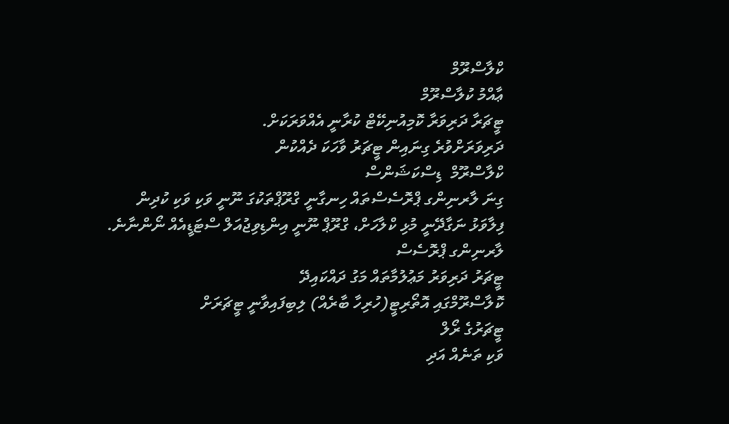ކްލާސްރޫމް
ޢާއްމު ކުލާސްރޫމް
ޓީޗަރާ ދަރިވަރާ ކޮމިއުނިކޭޓް ކުރާނީ އެއްވަރަކަށް.
ދަރިވަރަށްވުރެ ގިނައިން ޓީޗަރު ވާހަކަ ދެއްކުން
ކްލާސްރޫމް  ޑިސްކަޝަންސް
ގިނަ ލާރނިންގ ޕްރޮސެސްތައް ހިނގާނީ ގްރޫޕްތަކުގަ ނޫނީ ވަކި ވަކި ކުދިން
ފިލާވަޅު ނަގާދޭނީ މުޅި ކްލާހަށް، ގްރޫޕް ނޫނީ އިންޑިވިޖުއަލް ސްޓަޑީއެއް ނޯންނާނެ.
ލާރނިންގ ޕްރޮސެސް
ޓީޗަރު ދަރިވަރު މަޢުލުމާތައް މަގު ދައްކައިދޭ
ކޮލާސްރޫމްގައި އޮތޯރިޓީ(ހުރިހާ ބާރެއް) ލިބިފައިވާނީ ޓީޗަރަށް
ޓީޗަރުގެ ރޯލް
ވަކި ތަނެއް އަދި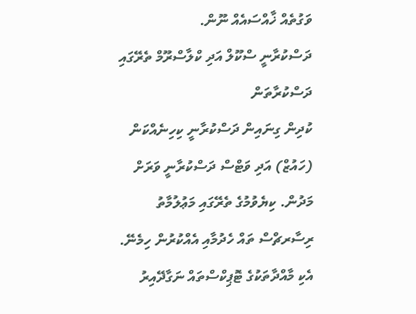ވަގުތެއް ޚާއްސައެއް ނޫން.
ދަސްކުރާނީ ސްކޫލް އަދި ކްލާސްރޫމް ތެރޭގައި
ދަސްކުރާތަން
ކުދިން ގިނައިން ދަސްކުރާނީ ކިހިނެއްކަން (ހައުޒް) އަދި ވަޓްސް ދަސްކުރާނީ ވަރަށް މަދުން. ކިޔެވުމުގެ ތެރޭގައި މަޢުލުމާތު ރިސާރޗްސް ތައް ހެދުމާއި އެއްކުރުން ހިމެނޭ.
އެކި މާއްދާތަކުގެ ޓޮޕިކްސްތައް ނަގާދޭއިރު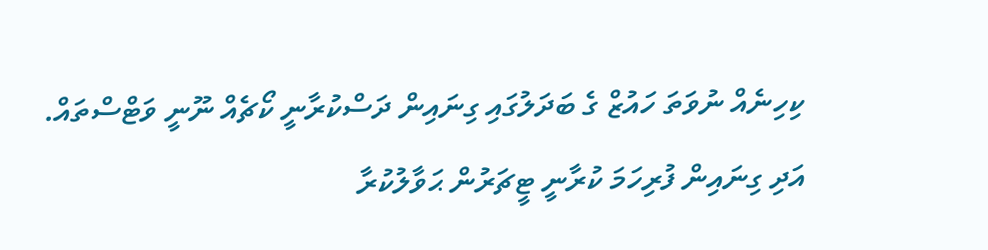ކިހިނެއް ނުވަތަ ހައުޒް ގެ ބަދަލުގައި ގިނައިން ދަސްކުރާނީ ކޯޗެއް ނޫނީ ވަޓްސްތައް. އަދި ގިނައިން ފުރިހަމަ ކުރާނީ ޓީޗަރުން ޙަވާލުކުރާ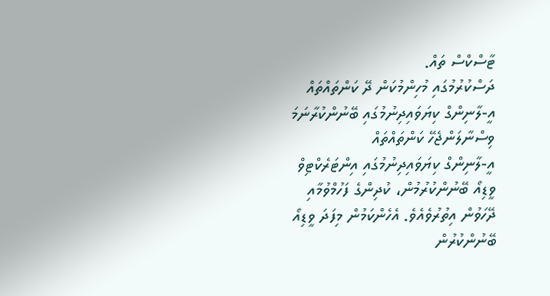ޓާސްކްސް ތައް.
ދަސްކުރުމުގައި މުހިންމުކަން ދޭ ކަންތައްތައް
އީ-ލާނިންގް ކިޔަވައިދިނުމުގައި ބޭނުންކުރާނަމަ ވިސްނާލަންޖެހޭ ކަންތައްތައް
އީ-ލާނިންގް ކިޔަވައިދިނުމުގައި އިންޓަރެކްޓިވް ވީޑިއޯ ބޭނުންކުރުމުން، ކުދިންގެ ފަހުމްވުމާއި ދޭހަވުން އިތުރުވެއެވެ. އެހެންކަމުން މިފަދަ ވީޑިއޯ ބޭނުންކުރުން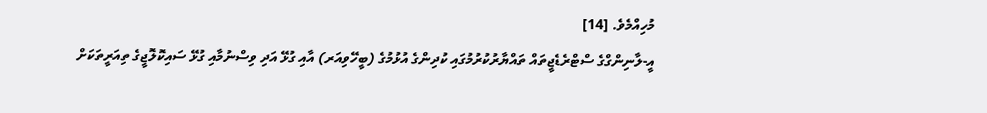މުހިއްމެވެ. [14]
އީ-ލާނިންގްގެ ސްޓްރެޑެޖީތައް ތައްޔާރުކުރުމުގައި ކުދިންގެ އުޅުމުގެ (ބީހޭވިއަރ) އާއި ގުޅޭ އަދި ވިސްނުމާއި ގުޅޭ ސައިކޮލޮޖީގެ ތިއަރީތަކަށް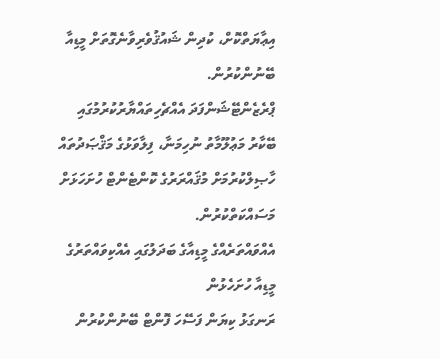އިޢާޔަތްކޮށް، ކުދިން ޝައުޤުވެރިވާނެގޮތަށް މީޑިއާ ބޭނުންކުރުން.
ޕްރެޒެންޓޭޝަންފަދަ އެއްޗެހިތައްޔާރުކުރުމުގައި ބޭކާރު މަޢުލޫމާތު ނުހިމަނާ، ފިލާވަޅުގެ މަޤްޞަދުތައް ހާޞިލްކުރުމަށް މުޤައްރަރުގެ ކޮންޓެންޓް ހުށަހަޅަށް މަސައްކަތްކުރުން.
އެއްވައްތަރެއްގެ މީޑިއާގެ ބަދަލުގައި އެއްކިވައްތަރުގެ މީޑިއާ ހުށަހެޅުން
ރަނގަޅު ކިޔަން ފަސޭހަ ފޮންޓް ބޭނުންކުރުން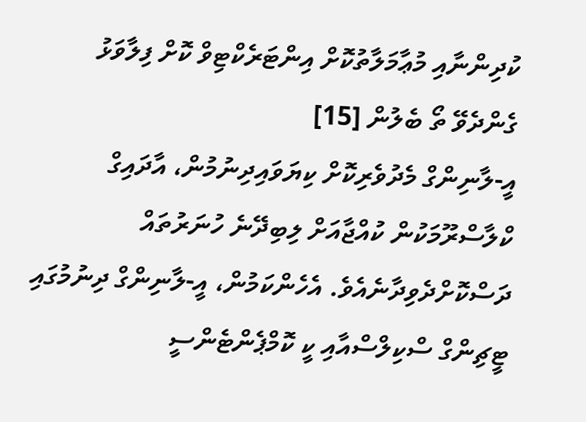ކުދިންނާއި މުޢާމަލާތުކޮށް އިންޓަރެކްޓިވް ކޮށް ފިލާވަޅު ގެންދެވޭ ތޯ ބެލުން [15]
އީ-ލާނިންގް މެދުވެރިކޮށް ކިޔަވައިދިނުމުން، އާދައިގް ކްލާސްރޫމަކުން ކުއްޖާއަށް ލިބިދޭނެ ހުނަރުތައް ދަސްކޮށްދެވިދާނެއެވެ. އެހެންކަމުން، އީ-ލާނިންގް ދިނުމުގައި ޓީޗިންގް ސްކިލްސްއާއި ކީ ކޮމްޕެންޓެންސީ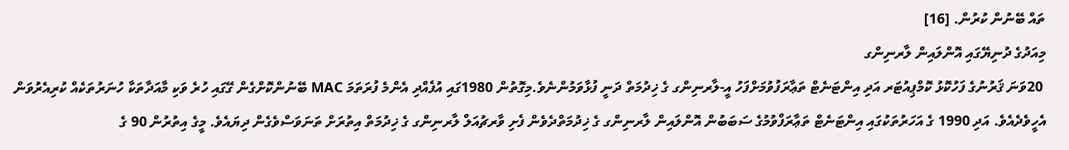ތައް ބޭނުން ކުރުން. [16]
މިއަދުގެ ދުނިޔޭގައި އޮންލައިން ލާރނިންގ
 20ވަނަ ޤަރުނުގެ ފަހުކޮޅު ކޮމްޕިއުޓަރ އަދި އިންޓަނެޓް ތަޢާރަފުވުމަށްފަހު އީ-ލާރނިންގ ގެ ޚިދުމަތް ދަނީ ފުޅާވަމުންނެވެ.މިގޮތުން 1980ގައި އުފެއްދި އެންމެ ފުރަތަމަ MAC ބޭނުންކޮށްގެން ގޭގައި ހުރެ ވަކި މާއަދާތަކާ ހުނަރުތަކެއް ކުރިއެރުވަން އެހީވެދެއެވެ. އަދި 1990 ގެ އަހަރުތަކުގައި އިންޓަނެޓް ތަޢާރަފްވުމުގެ ސަބަބުން އޮންލައިން ލާރނިންގ ގެ ޚިދުމަތްދެވެން ފެށި ވާރޗުއަލް ލާރނިންގ ގެ ޚިދުމަތް އިތުރަށް ތަނަވަސްވެގެން ދިޔައެވެ. މީގެ އިތުރުން 90 ގެ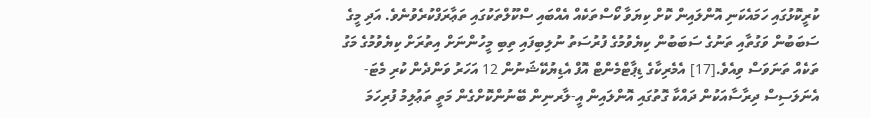ކުރީކޮޅުގައި ހަމައެކަނި އޮންލައިން ކޮށް ކިޔަވާ ކޯސްތަކެއް އެއްބައި ސްކޫލްތަކުގައި ތަޢާރަފްކުރެވުނެވެ. އަދި މީގެ ސަބަބުން ވަގުތާއި ތަނުގެ ސަބަބުން ކިޔެވުމުގެ ފުރުސަތު ނުލިބިފައި ތިބި މީހުންނަށް އިތުރަށް ކިޔެވުމުގެ މަގު ތަކެއް ތަނަވަސް ވިއެވެ.[17] އެމެރިކާގެ ޑިޕާޓްމެންޓް އޮފް އެޑިޔުކޭޝަނުން 12 އަހަރު ވަންދެން ކުރި މެޓަ-އެނަލަސިސް ދިރާސާއަކުން ދައްކާ ގޮތުގައި އޮންލައިން އީ-ލާރނިން ބޭނުންކޮށްގެން މަތީ ތަޢުލިމު ފުރިހަމަ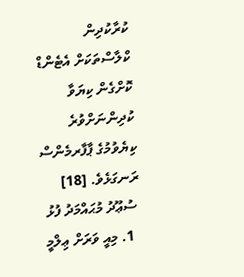ކުރާކުދިން ކްލާސްތަކަށް އެޓެންޑް ކޮށްގެން ކިޔަވާ ކުދިންނަށްވުރެ ކިޔެވުމުގެ ޕާފާރމެންސް ރަނގަޅެވެ. [18]
 ސުޢޫދު މުޙައްމަދު ފުޅު
  1. މިއީ ވަރަށް ޢިލްމީ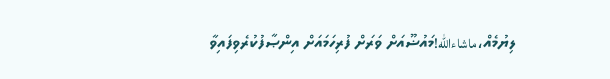ލިޔުމެއް،ماشاءالله!މައުޟޫއަށް ވަރަށް ފުރިހަމައަށް އިންޞާފުކުރެވިފައިވާ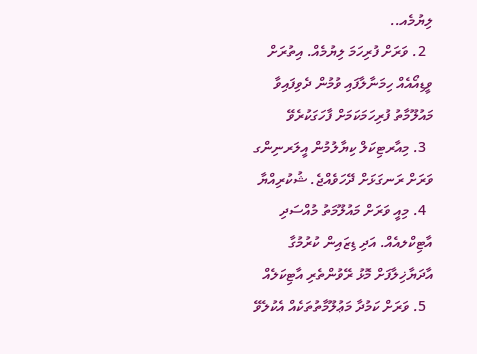ލިޔުމެއ..
  2. ވަރަށް ފުރިހަމަ ލިޔުމެއް. އިތުރަށް ވީޑިއޯއެއް ހިމަނާލާފައި ވުމުން ދެވިފައިވާ މައުލޫމާތު ފުރިހަމަކަމަށް ފާހަގަކުރެވޭ
  3. މިއާރޓިކަލް ކިޔާލުމުން އީލަރނިންގ ވަރަށް ރަނގަޅަށް ދޭހަވެއްޖެ. ޝުކުރިއްޔާ
  4. މިއީ ވަރަށް މައުލޫމަތު މުއްސަދި އާޓިކްލއެއް. އަދި ޑިޒައިން ކުރުމުގާ އާދަޔާޚިލާފަށް މޮޅު ރޭވުންތެރި އާޓިކަލެއް
  5. ވަރަށް ކަމުދާ މަޢުލޫމާތުތަކެއް އެކުލެވޭ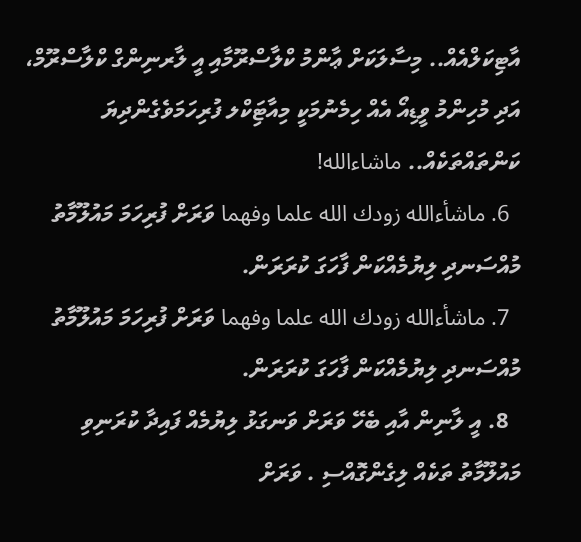އާޓިކަލްއެއް.. މިސާލަކަށް ޢާންމު ކްލާސްރޫމާއި އީ ލާރނިންގް ކްލާސްރޫމް، އަދި މުހިންމު ވީޑިއޯ އެއް ހިމެނުމަކީ މިއާޓިަކްލ ފުރިހަމަވެގެންދިޔަ ކަންތައްތަކެއް.. ماشاءالله!
  6. ماشأءالله زودك الله علما وفهما ވަރަށް ފުރިހަމަ މައުލޫމާތު މުއްސަނދި ލިޔުމެއްކަން ފާހަގަ ކުރަރަން.
  7. ماشأءالله زودك الله علما وفهما ވަރަށް ފުރިހަމަ މައުލޫމާތު މުއްސަނދި ލިޔުމެއްކަން ފާހަގަ ކުރަރަން.
  8. އީ ލާނިން އާއި ބެހޭ ވަރަށް ވަނގަޅު ލިޔުމެއް ފައިދާ ކުރަނިވި މައުލޫމާތު ތަކެއް ލިގެންގޮއްސި . ވަރަށް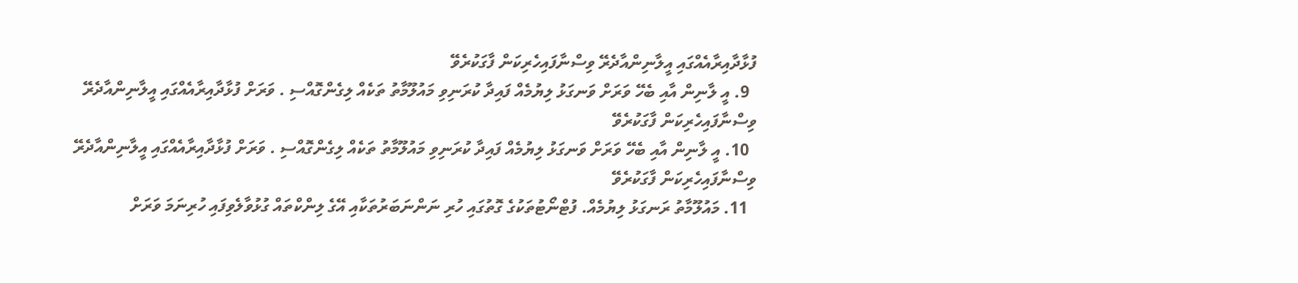ފުޅާދާއިރާއެއްގައި އީލާނިންއާދެރޭ ވިސްނާފައިހެރިކަން ފާގަކުރެވޭ
  9. އީ ލާނިން އާއި ބެހޭ ވަރަށް ވަނގަޅު ލިޔުމެއް ފައިދާ ކުރަނިވި މައުލޫމާތު ތަކެއް ލިގެންގޮއްސި . ވަރަށް ފުޅާދާއިރާއެއްގައި އީލާނިންއާދެރޭ ވިސްނާފައިހެރިކަން ފާގަކުރެވޭ
  10. އީ ލާނިން އާއި ބެހޭ ވަރަށް ވަނގަޅު ލިޔުމެއް ފައިދާ ކުރަނިވި މައުލޫމާތު ތަކެއް ލިގެންގޮއްސި . ވަރަށް ފުޅާދާއިރާއެއްގައި އީލާނިންއާދެރޭ ވިސްނާފައިހެރިކަން ފާގަކުރެވޭ
  11. މައުލޫމާތު ރަނގަޅު ލިޔުމެއް. ފުޓްނޯޓުތަކުގެ ގޮތުގައި ހުރި ނަންނަބަރުތަކާއި އޭގެ ލިންކްތައް ގުޅުވާލެވިފައި ހުރިނަމަ ވަރަށް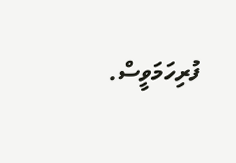ފުރިހަމަވީސް.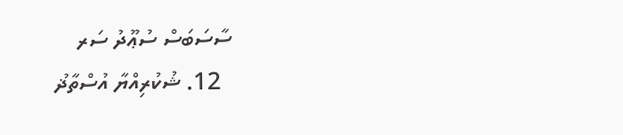ސާސަބަސް ސުޢޫދު ސަރ
  12. ޝުކުރިއްޔާ އުސްތާޛު